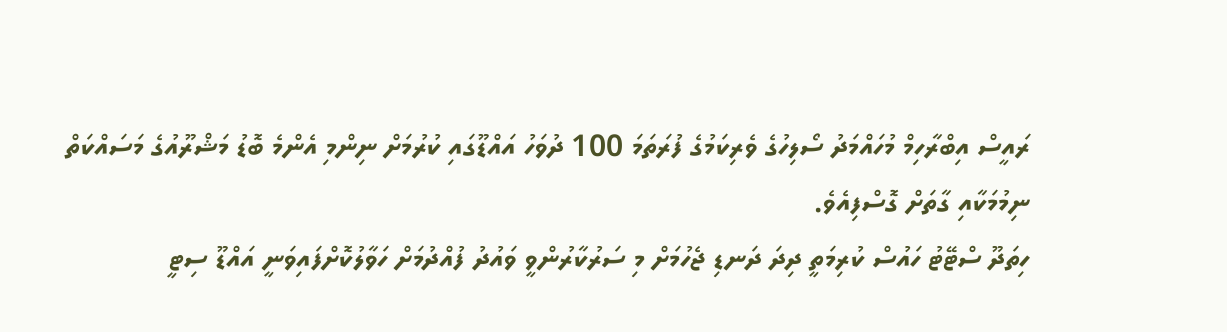ރައީސް އިބްރާހިމް މުހައްމަދު ސޯލިހުގެ ވެރިކަމުގެ ފުރަތަމަ 100 ދުވަހު އައްޑޫގައި ކުރުމަށް ނިންމި އެންމެ ބޮޑު މަޝްރޫއުގެ މަސައްކަތް ނިމުމަކާއި ގާތަށް ގޮސްފިއެވެ.
ހިތަދޫ ސްޓޭޓު ހައުސް ކުރިމަތީ ދިދަ ދަނޑި ޖެހުމަށް މި ސަރުކާރުންވީ ވައުދު ފުއްދުމަށް ހަވާލުކޮށްފައިވަނީ އައްޑޫ ސިޓީ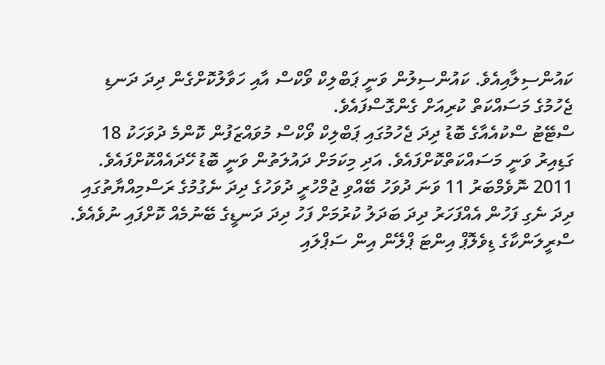ކައުންސިލާއިއެވެ. ކައުންސިލުން ވަނީ ޕަބްލިކް ވޯކްސް އާއި ހަވާލުކޮށްގެން ދިދަ ދަނޑި ޖެހުމުގެ މަސައްކަތް ކުރިއަށް ގެންގޮސްފައެވެ.
ސްޓޭޓު ސްކުއެއާގެ ބޮޑު ދިދަ ޖެހުމުގައި ޕަބްލިކް ވޯކްސް މުވައްޒަފުން ކޮންމެ ދުވަހަކު 18 ގަޑިއިރު ވަނީ މަސައްކަތްކޮށްފައެވެ. އަދި މިކަމަށް ދައުލަތުން ވަނީ ބޮޑު ހޭދައެއްކޮށްފައެވެ.
2011 ނޮވެމްބަރު 11 ވަނަ ދުވަހު ބޭއްވި ޖުމްހުރީ ދުވަހުގެ ދިދަ ނެގުމުގެ ރަސްމިއްޔާތުގައި ދިދަ ނެގި ފަހުން އެއްފަހަރު ދިދަ ބަދަލު ކުރުމަށް ފަހު ދިދަ ދަނޑީގެ ބޭނުމެއް ކޮށްފައި ނުވެއެވެ. ސްރީލަންކާގެ ޑިވެލޮޕް އިންޓަ ޕްލޭން އިން ސަޕްލައި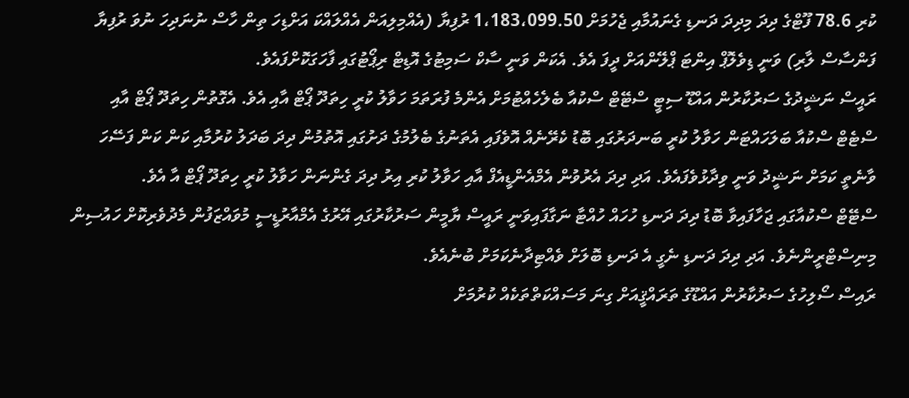ކުރި 78.6 ފޫޓްގެ ދިދަ މިދިދަ ދަނޑި ގެނައުމާއި ޖެހުމަށް 1،183،099.50 ރުފިޔާ (އެއްމިލިއަން އެއްލައްކަ އަށްޑިހަ ތިން ހާސް ނުނަދިހަ ނުވަ ރުފިޔާ ފަންސާސް ލާރި) ވަނީ ޑިވެލޮޕް އިންޓަ ޕްލޭންއަށް ދީފަ އެވެ. އެކަން ވަނީ ސާކް ސަމިޓުގެ އޮޑިޓް ރިޕޯޓުގައި ފާހަގަކޮށްފައެވެ.
ރައީސް ނަޝީދުގެ ސަރުކާރުން އައްޑޫ ސިޓީ ސްޓޭޓް ސްކުއާ ބެލެހެއްޓުމަށް އެންމެ ފުރަތަމަ ހަވާލު ކުރީ ހިތަދޫ ޕޯޓް އާއި އެވެ. އެގޮތުން ހިތަދޫ ޕޯޓް އާއި ސްޓެޓް ސްކުއާ ބަލަހައްޓަން ހަވާލު ކުރީ ބަނދަރުގައި ބޮޑު ކެރޭނެއް އޮވެފައި އެތަނުގެ ބެލުމުގެ ދަށުގައި އޮތުމުން ދިދަ ބަދަލު ކުރުމާއި ކަން ކަން ފަސޭހަ ވާނެތީ ކަމަށް ނަޝީދު ވަނީ ވިދާޅުވެފައެވެ. އަދި ދިދަ އެރުވުން އެމްއެންޑީއެފް އާއި ހަވާލު ކުރި އިރު ދިދަ ގެންނަން ހަވާލު ކުރީ ހިތަދޫ ޕޯޓް އާ އެވެ.
ސްޓޭޓް ސްކުއާގައި ޖަހާފައިވާ ބޮޑު ދިދަ ދަނޑި ހުހައް ހުއްޓާ ނަގާފައިވަނީ ރައީސް ޔާމީން ސަރުކާރުގައި އޭރުގެ އެމްއާރުޑީސީ މުވައްޒަފުން މެދުވެރިކޮށް ހައުސިން މިނިސްޓްރީންނެވެ. އަދި ދިދަ ދަނޑި ނެގީ އެ ދަނޑި ބޮލަށް ވެއްޓިދާނެކަމަށް ބުނެއެވެ.
ރައިސް ސޯލިހުގެ ސަރުކާރުން އައްޑޫގެ ތަރައްޤީއަށް ގިނަ މަސައްކަތްތަކެއް ކުރުމަށް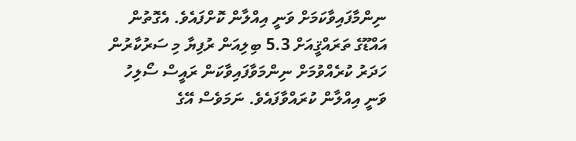ނިންމާފައިވާކަމަށް ވަނީ އިއްލާން ކޮށްފައެވެ. އެގޮތުން އައްޑޫގެ ތަރައްޤީއަށް 5.3 ބިލިއަން ރުފިޔާ މި ސަރުކާރުން ހަދަރު ކުރެއްވުމަށް ނިންމަވާފައިވާކަން ރައީސް ސޯލިހު ވަނީ އިއްލާން ކުރައްވާފައެވެ. ނަމަވެސް އޭގެ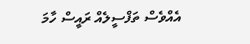އެއްވެސް ތަފްސީލެއް ރައީސް ހާމަ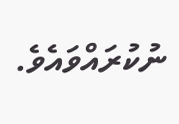ނުކުރައްވައެވެ.